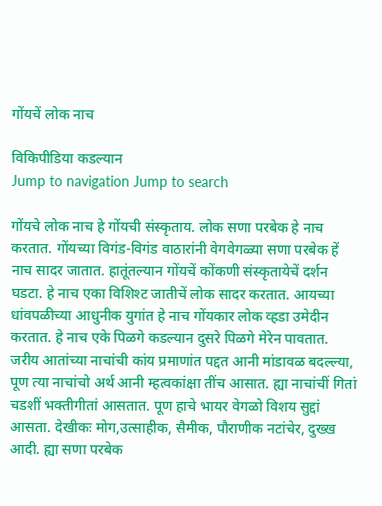गोंयचें लोक नाच

विकिपीडिया कडल्यान
Jump to navigation Jump to search

गोंयचे लोक नाच हे गोंयची संस्कृताय. लोक सणा परबेक हे नाच करतात. गोंयच्या विगंड-विगंड वाठारांनी वेगवेगळ्या सणा परबेक हें नाच सादर जातात. हातूंतल्यान गोंयचें कोंकणी संस्कृतायेचें दर्शन घडटा. हे नाच एका विशिश्ट जातीचें लोक सादर करतात. आयच्या धांवपळीच्या आधुनीक युगांत हे नाच गोंयकार लोक व्हडा उमेदीन करतात. हे नाच एके पिळगे कडल्यान दुसरे पिळगे मेरेन पावतात. जरीय आतांच्या नाचांची कांय प्रमाणांत पद्दत आनी मांडावळ बदल्ल्या, पूण त्या नाचांचो अर्थ आनी म्हत्वकांक्षा तींच आसात. ह्या नाचांचीं गितां चडशीं भक्तीगीतां आसतात. पूण हाचे भायर वेगळो विशय सुद्दां आसता. देखीकः मोग,उत्साहीक, सैमीक, पौराणीक नटांचेर, दुख्ख आदी. ह्या सणा परबेक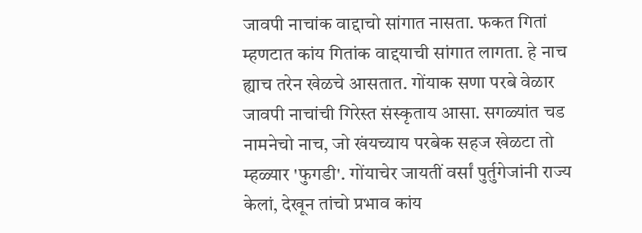जावपी नाचांक वाद्दाचो सांगात नासता. फकत गितां म्हणटात कांय गितांक वाद्दयाची सांगात लागता. हे नाच ह्याच तरेन खेळचे आसतात. गोंयाक सणा परबे वेळार जावपी नाचांची गिरेस्त संस्क‍ृताय आसा. सगळ्यांत चड नामनेचो नाच, जो खंयच्याय परबेक सहज खेळटा तो म्हळ्यार 'फुगडी'. गोंयाचेर जायतीं वर्सां पुर्तुगेजांनी राज्य केलां, देखून तांचो प्रभाव कांय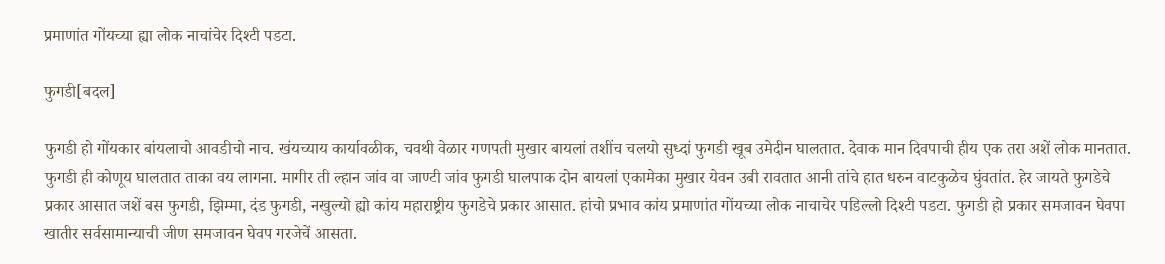प्रमाणांत गोंयच्या ह्या लोक नाचांचेर दिश्टी पडटा.

फुगडी[बदल]

फुगडी हो गोंयकार बांयलाचो आवडीचो नाच. खंयच्याय कार्यावळीक, चवथी वेळार गणपती मुखार बायलां तशींच चलयो सुध्दां फुगडी खूब उमेदीन घालतात. देवाक मान दिवपाची हीय एक तरा अशें लोक मानतात. फुगडी ही कोणूय घालतात ताका वय लागना. मागीर ती ल्हान जांव वा जाण्टी जांव फुगडी घालपाक दोन बायलां एकामेका मुखार येवन उबी रावतात आनी तांचे हात धरुन वाटकुळेच घुंवतांत. हेर जायते फुगडेचे प्रकार आसात जशें बस फुगडी, झिम्मा, दंड फुगडी, नखुल्यो ह्यो कांय महाराष्ट्रीय फुगडेचे प्रकार आसात. हांचो प्रभाव कांय प्रमाणांत गोंयच्या लोक नाचाचेर पडिल्लो दिश्टी पडटा. फुगडी हो प्रकार समजावन घेवपा खातीर सर्वसामान्याची जीण समजावन घेवप गरजेचें आसता.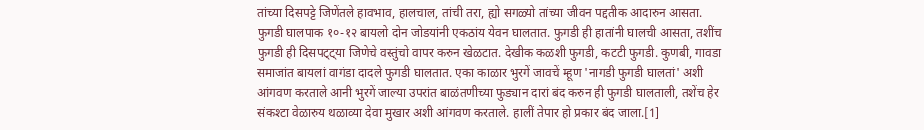तांच्या दिसपट्टे जिणेंतले हावभाव, हालचाल, तांची तरा, ह्यो सगळ्यो तांच्या जीवन पद्दतीक आदारुन आसता. फुगडी घालपाक १०-१२ बायलो दोन जोडयांनी एकठांय येवन घालतात. फुगडी ही हातांनी घालची आसता, तशींच फुगडी ही दिसपट्ट्या जिणेचे वस्तुंचो वापर करुन खेळटात. देखीक कळशी फुगडी, कटटी फुगडी. कुणबी, गावडा समाजांत बायलां वागंडा दादले फुगडी घालतात. एका काळार भुरगें जावचें म्हूण 'नागडी फुगडी घालतां' अशी आंगवण करताले आनी भुरगें जाल्या उपरांत बाळंतणीच्या फुड्यान दारां बंद करुन ही फुगडी घालताली, तशेंच हेर संकश्टा वेळारुय थळाव्या देवा मुखार अशी आंगवण करताले. हालीं तेपार हो प्रकार बंद जाला.[1]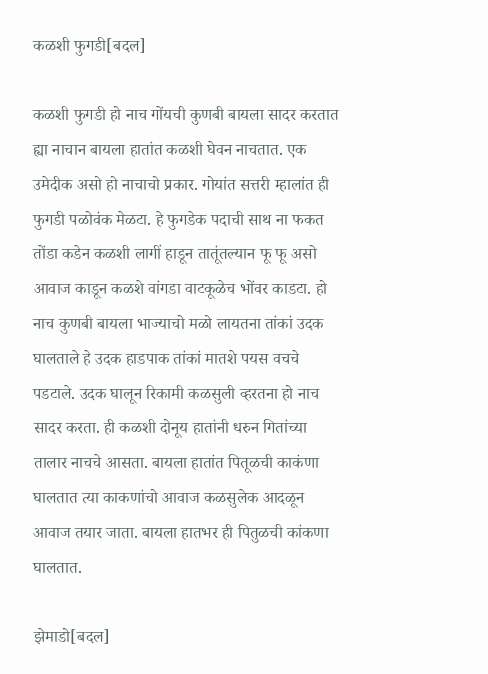कळशी फुगडी[बदल]

कळशी फुगडी हो नाच गोंयची कुणबी बायला सादर करतात ह्या नाचान बायला हातांत कळशी घेवन नाचतात. एक उमेदीक असो हो नाचाचो प्रकार. गोयांत सत्तरी म्हालांत ही फुगडी पळोवंक मेळटा. हे फुगडेक पदाची साथ ना फकत तोंडा कडेन कळशी लागीं हाडून तातूंतल्यान फू फू असो आवाज काडून कळशे वांगडा वाटकूळेच भोंवर काडटा. हो नाच कुणबी बायला भाज्याचो मळो लायतना तांकां उदक घालताले हे उदक हाडपाक तांकां मातशे पयस वचचे पडटाले. उदक घालून रिकामी कळसुली व्हरतना हो नाच सादर करता. ही कळशी दोनूय हातांनी धरुन गितांच्या तालार नाचचे आसता. बायला हातांत पितूळची काकंणा घालतात त्या काकणांचो आवाज कळसुलेक आदळून आवाज तयार जाता. बायला हातभर ही पितुळची कांकणा घालतात.

झेमाडो[बदल]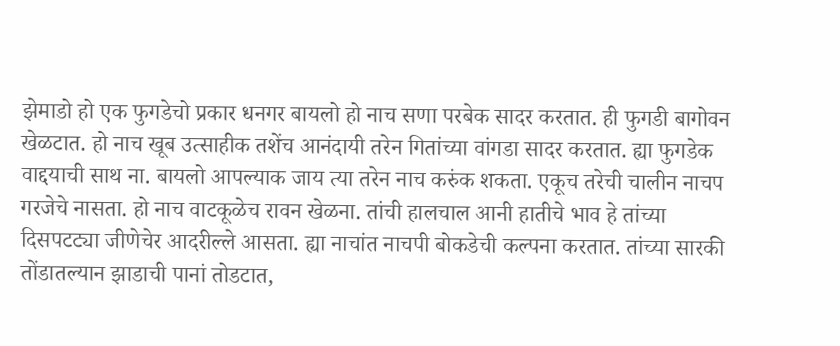झेमाडो हो एक फुगडेचो प्रकार धनगर बायलो हो नाच सणा परबेक सादर करतात. ही फुगडी बागोवन खेळटात. हो नाच खूब उत्साहीक तशेंच आनंदायी तरेन गितांच्या वांगडा सादर करतात. ह्या फुगडेक वाद्दयाची साथ ना. बायलो आपल्याक जाय त्या तरेन नाच करुंक शकता. एकूच तरेची चालीन नाचप गरजेचे नासता. हो नाच वाटकूळेच रावन खेळना. तांची हालचाल आनी हातीचे भाव हे तांच्या दिसपटट्या जीणेचेर आदरील्ले आसता. ह्या नाचांत नाचपी बोकडेची कल्पना करतात. तांच्या सारकी तोंडातल्यान झाडाची पानां तोडटात,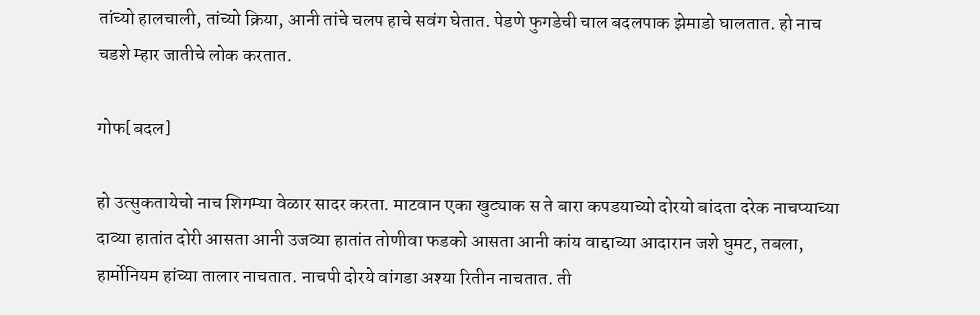तांच्यो हालचाली, तांच्यो क्रिया, आनी तांचे चलप हाचे सवंग घेतात. पेडणे फुगडेची चाल बदलपाक झेमाडो घालतात. हो नाच चडशे म्हार जातीचे लोक करतात.

गोफ[बदल]

हो उत्सुकतायेचो नाच शिगम्या वेळार सादर करता. माटवान एका खुट्याक स ते बारा कपडयाच्यो दोरयो बांदता दरेक नाचप्याच्या दाव्या हातांत दोरी आसता आनी उजव्या हातांत तोणीवा फडको आसता आनी कांय वाद्दाच्या आदारान जशे घुमट, तबला, हार्मोनियम हांच्या तालार नाचतात. नाचपी दोरये वांगडा अश्या रितीन नाचतात. ती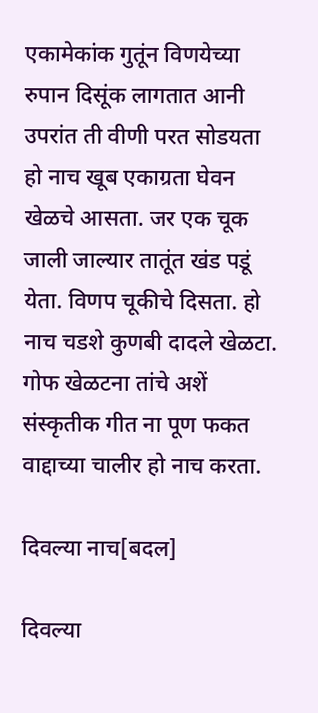एकामेकांक गुतूंन विणयेच्या रुपान दिसूंक लागतात आनी उपरांत ती वीणी परत सोडयता हो नाच खूब एकाग्रता घेवन खेळचे आसता. जर एक चूक जाली जाल्यार तातूंत खंड पडूं येता. विणप चूकीचे दिसता. हो नाच चडशे कुणबी दादले खेळटा. गोफ खेळटना तांचे अशें संस्कृतीक गीत ना पूण फकत वाद्दाच्या चालीर हो नाच करता.

दिवल्या नाच[बदल]

दिवल्या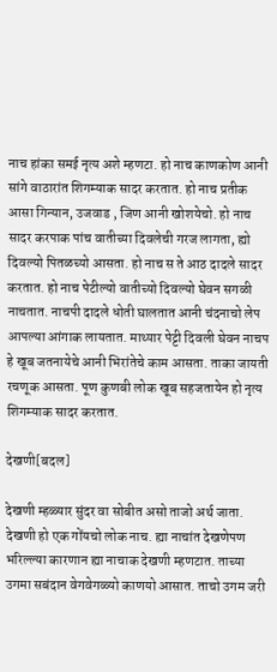नाच हांका समई नृत्य अशे म्हणटा. हो नाच काणकोण आनी सांगे वाठारांत शिगम्याक सादर करतात. हो नाच प्रतीक आसा गिन्यान, उजवाड , जिण आनी खोशयेचो. हो नाच सादर करपाक पांच वातीच्या दिवलेची गरज लागता, ह्यो दिवल्यो पितळच्यो आसता. हो नाच स ते आठ दादले सादर करतात. हो नाच पेटील्यो वातीच्यो दिवल्यो घेवन सगळी नाचतात. नाचपी दादले धोती घालतात आनी चंदनाचो लेप आपल्या आंगाक लायतात. माथ्यार पेट्टी दिवली घेवन नाचप हे खूब जतनायेचे आनी भिरांतेचे काम आसता. ताका जायती रचणूक आसता. पूण कुणबी लोक खूब सहजतायेन हो नृत्य शिगम्याक सादर करतात.

देखणी[बदल]

देखणी म्हळ्यार सुंदर वा सोबीत असो ताजो अर्थ जाता. देखणी हो एक गोंयचो लोक नाच. ह्या नाचांत देखणेपण भरिल्ल्या कारणान ह्या नाचाक देखणी म्हणटात. ताच्या उगमा सबंदान वेगवेगळ्यो काणयो आसात. ताचो उगम जरी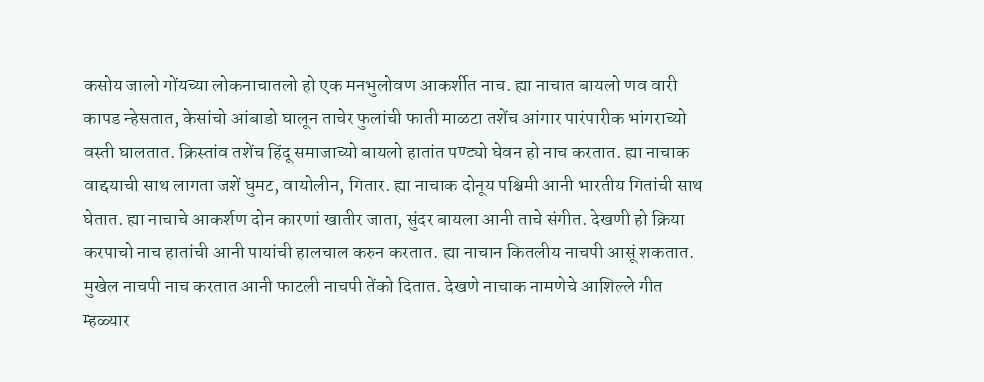कसोय जालो गोंयच्या लोकनाचातलो हो एक मनभुलोवण आकर्शीत नाच. ह्या नाचात बायलो णव वारी कापड न्हेसतात, केसांचो आंबाडो घालून ताचेर फुलांची फाती माळटा तशेंच आंगार पारंपारीक भांगराच्यो वस्ती घालतात. क्रिस्तांव तशेंच हिंदू समाजाच्यो बायलो हातांत पण्ट्यो घेवन हो नाच करतात. ह्या नाचाक वाद्दयाची साथ लागता जशें घुमट, वायोलीन, गितार. ह्या नाचाक दोनूय पश्चिमी आनी भारतीय गितांची साथ घेतात. ह्या नाचाचे आकर्शण दोन कारणां खातीर जाता, सुंदर बायला आनी ताचे संगीत. देखणी हो क्रिया करपाचो नाच हातांची आनी पायांची हालचाल करुन करतात. ह्या नाचान कितलीय नाचपी आसूं शकतात. मुखेल नाचपी नाच करतात आनी फाटली नाचपी तेंको दितात. देखणे नाचाक नामणेचे आशिल्ले गीत म्हळ्यार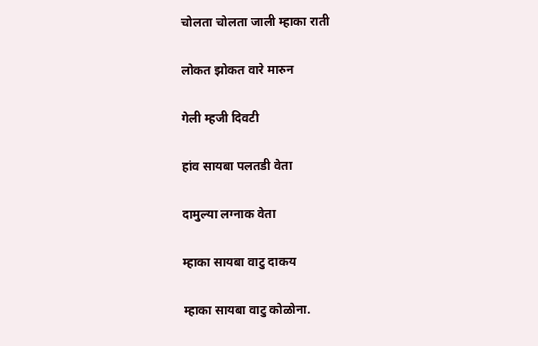चोलता चोलता जाली म्हाका राती

लोकत झोकत वारे मारुन

गेली म्हजी दिवटी

हांव सायबा पलतडी वेता

दामुल्या लग्नाक वेता

म्हाका सायबा वाटु दाकय

म्हाका सायबा वाटु कोळोना.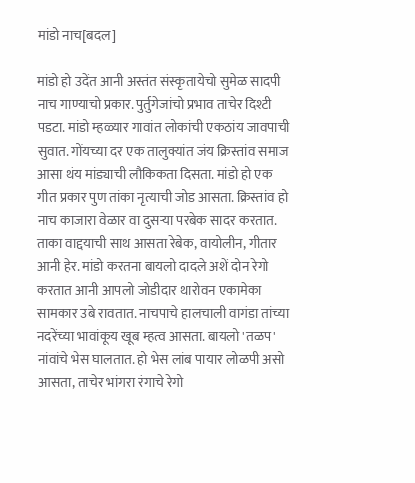मांडो नाच[बदल]

मांडो हो उदेंत आनी अस्तंत संस्कृतायेचो सुमेळ सादपी नाच गाण्याचो प्रकार. पुर्तुगेजांचो प्रभाव ताचेर दिश्टी पडटा. मांडो म्हळ्यार गावांत लोकांची एकठांय जावपाची सुवात. गोंयच्या दर एक तालुक्यांत जंय क्रिस्तांव समाज आसा थंय मांड्याची लौकिकता दिसता. मांडो हो एक गीत प्रकार पुण तांका नृत्याची जोड आसता. क्रिस्तांव हो नाच काजारा वेळार वा दुसऱ्या परबेक सादर करतात. ताका वाद्दयाची साथ आसता रेबेक, वायोलीन, गीतार आनी हेर. मांडो करतना बायलो दादले अशें दोन रेगो करतात आनी आपलो जोडीदार थारोवन एकामेका सामकार उबे रावतात. नाचपाचे हालचाली वागंडा तांच्या नदरेंच्या भावांकूय खूब म्हत्व आसता. बायलो 'तळप' नांवांचे भेस घालतात. हो भेस लांब पायार लोळपी असो आसता, ताचेर भांगरा रंगाचे रेगो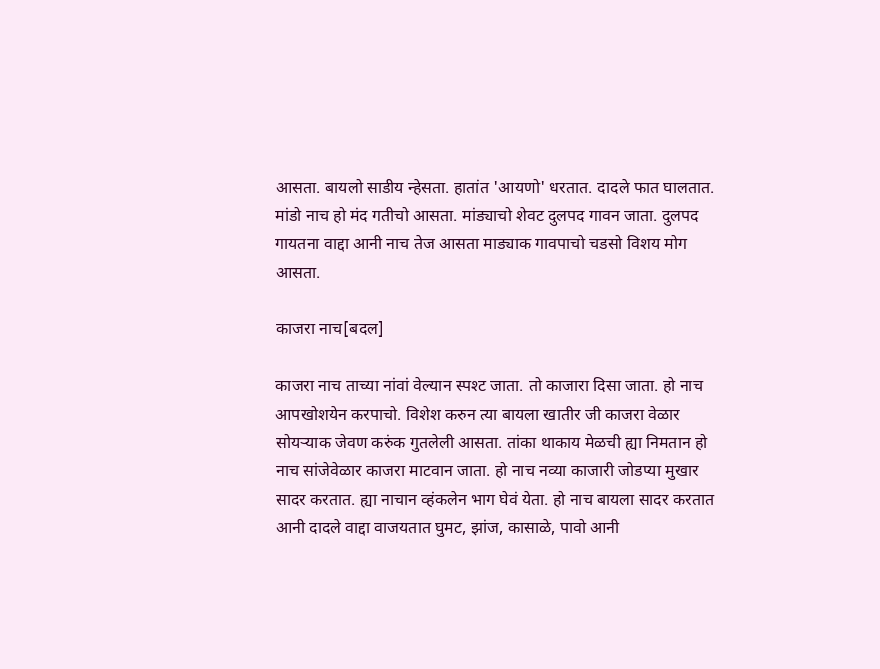आसता. बायलो साडीय न्हेसता. हातांत 'आयणो' धरतात. दादले फात घालतात. मांडो नाच हो मंद गतीचो आसता. मांड्याचो शेवट दुलपद गावन जाता. दुलपद गायतना वाद्दा आनी नाच तेज आसता माड्याक गावपाचो चडसो विशय मोग आसता.

काजरा नाच[बदल]

काजरा नाच ताच्या नांवां वेल्यान स्पश्ट जाता. तो काजारा दिसा जाता. हो नाच आपखोशयेन करपाचो. विशेश करुन त्या बायला खातीर जी काजरा वेळार सोयऱ्याक जेवण करुंक गुतलेली आसता. तांका थाकाय मेळची ह्या निमतान हो नाच सांजेवेळार काजरा माटवान जाता. हो नाच नव्या काजारी जोडप्या मुखार सादर करतात. ह्या नाचान व्हंकलेन भाग घेवं येता. हो नाच बायला सादर करतात आनी दादले वाद्दा वाजयतात घुमट, झांज, कासाळे, पावो आनी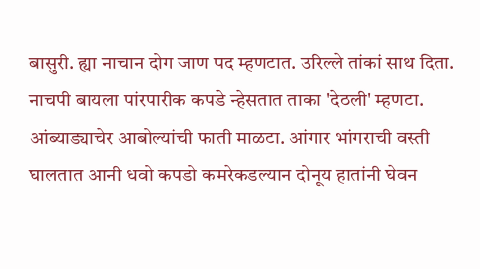बासुरी. ह्या नाचान दोग जाण पद म्हणटात. उरिल्ले तांकां साथ दिता. नाचपी बायला पांरपारीक कपडे न्हेसतात ताका 'देठली' म्हणटा. आंब्याड्याचेर आबोल्यांची फाती माळटा. आंगार भांगराची वस्ती घालतात आनी धवो कपडो कमरेकडल्यान दोनूय हातांनी घेवन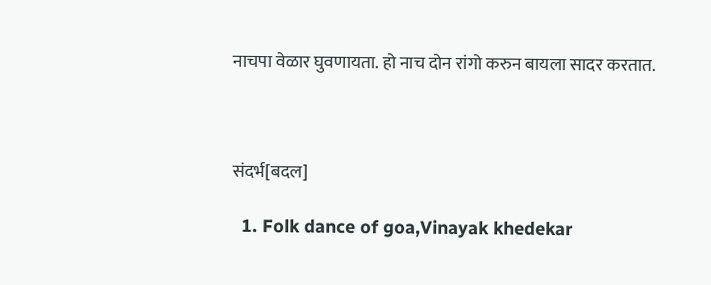नाचपा वेळार घुवणायता. हो नाच दोन रांगो करुन बायला सादर करतात.



संदर्भ[बदल]

  1. Folk dance of goa,Vinayak khedekar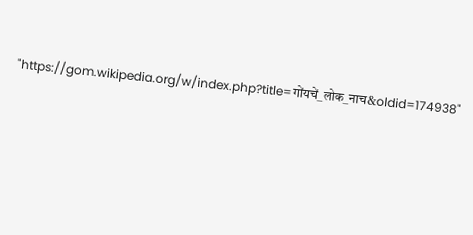"https://gom.wikipedia.org/w/index.php?title=गोंयचें_लोक_नाच&oldid=174938"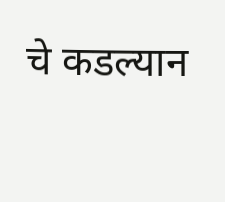चे कडल्यान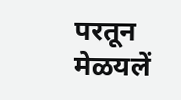परतून मेळयलें